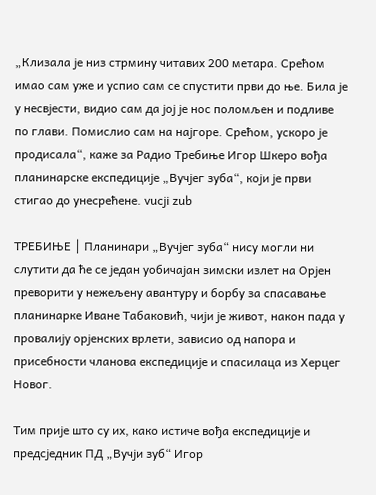„Клизала је низ стрмину читавих 200 метара. Срећом имао сам уже и успио сам се спустити први до ње. Била је у несвјести, видио сам да јој је нос поломљен и подливе по глави. Помислио сам на најгоре. Срећом, ускоро је продисала“, каже за Радио Требиње Игор Шкеро вођа планинарске експедиције „Вучјег зуба“, који је први стигао до унесрећене. vucji zub

ТРЕБИЊЕ │ Планинари „Вучјег зуба“ нису могли ни слутити да ће се један уобичајан зимски излет на Орјен преворити у нежељену авантуру и борбу за спасавање планинарке Иване Табаковић, чији је живот, након пада у провалију орјенских врлети, зависио од напора и присебности чланова експедиције и спасилаца из Херцег Новог.

Тим прије што су их, како истиче вођа експедиције и предсједник ПД „Вучји зуб“ Игор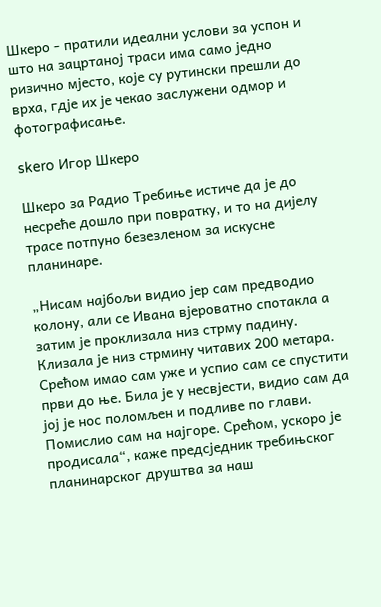Шкеро - пратили идеални услови за успон и што на зацртаној траси има само једно ризично мјесто, које су рутински прешли до врха, гдје их је чекао заслужени одмор и фотографисање.

skero Игор Шкеро

Шкеро за Радио Требиње истиче да је до несреће дошло при повратку, и то на дијелу трасе потпуно безезленом за искусне планинаре.

„Нисам најбољи видио јер сам предводио колону, али се Ивана вјероватно спотакла а затим је проклизала низ стрму падину. Клизала је низ стрмину читавих 200 метара. Срећом имао сам уже и успио сам се спустити први до ње. Била је у несвјести, видио сам да јој је нос поломљен и подливе по глави. Помислио сам на најгоре. Срећом, ускоро је продисала“, каже предсједник требињског планинарског друштва за наш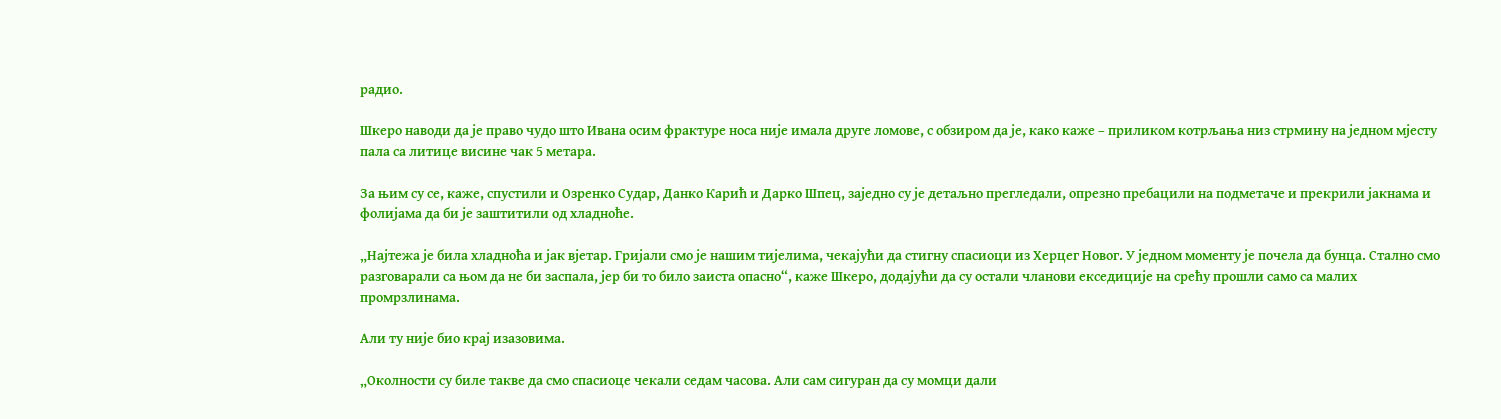радио.

Шкеро наводи да је право чудо што Ивана осим фрактуре носа није имала друге ломове, с обзиром да је, како каже – приликом котрљања низ стрмину на једном мјесту пала са литице висине чак 5 метара.

За њим су се, каже, спустили и Озренко Судар, Данко Карић и Дарко Шпец, заједно су је детаљно прегледали, опрезно пребацили на подметаче и прекрили јакнама и фолијама да би је заштитили од хладноће.

„Најтежа је била хладноћа и јак вјетар. Гријали смо је нашим тијелима, чекајући да стигну спасиоци из Херцег Новог. У једном моменту је почела да бунца. Стално смо разговарали са њом да не би заспала, јер би то било заиста опасно“, каже Шкеро, додајући да су остали чланови екседиције на срећу прошли само са малих промрзлинама.

Али ту није био крај изазовима.

„Околности су биле такве да смо спасиоце чекали седам часова. Али сам сигуран да су момци дали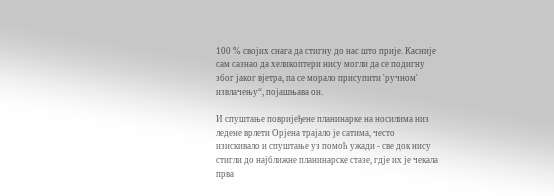100 % својих снага да стигну до нас што прије. Касније сам сазнао да хеликоптери нису могли да се подигну због јаког вјетра, па се морало присупити 'ручном' извлачењу“, појашњава он.

И спуштање повријеђене планинарке на носилима низ ледене врлети Орјена трајало је сатима, често изискивало и спуштање уз помоћ ужади - све док нису стигли до најближне планинарске стазе, гдје их је чекала прва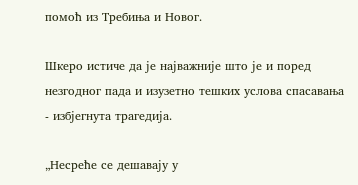помоћ из Требиња и Новог.

Шкеро истиче да је најважније што је и поред незгодног пада и изузетно тешких услова спасавања - избјегнута трагедија.

„Несреће се дешавају у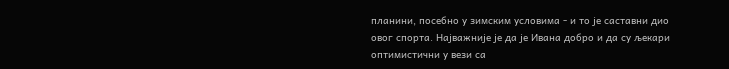планини, посебно у зимским условима - и то је саставни дио овог спорта. Најважније је да је Ивана добро и да су љекари оптимистични у вези са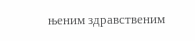њеним здравственим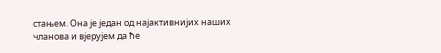стањем. Она је један од најактивнијих наших чланова и вјерујем да ће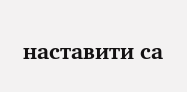наставити са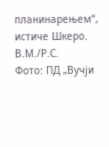планинарењем“, истиче Шкеро.
В.М./Р.С.
Фото: ПД „Вучји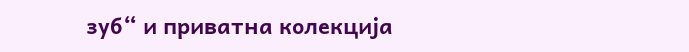зуб“ и приватна колекција